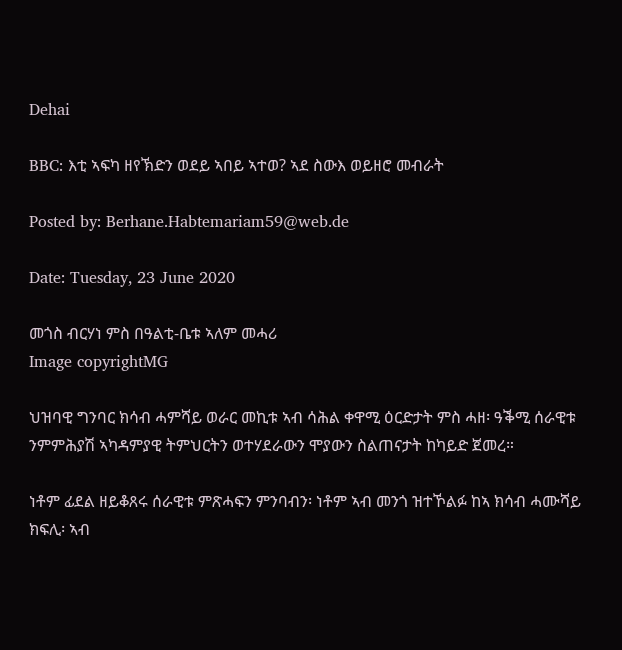Dehai

BBC: እቲ ኣፍካ ዘየኽድን ወደይ ኣበይ ኣተወ? ኣደ ስውእ ወይዘሮ መብራት

Posted by: Berhane.Habtemariam59@web.de

Date: Tuesday, 23 June 2020

መጎስ ብርሃነ ምስ በዓልቲ-ቤቱ ኣለም መሓሪ
Image copyrightMG

ህዝባዊ ግንባር ክሳብ ሓምሻይ ወራር መኪቱ ኣብ ሳሕል ቀዋሚ ዕርድታት ምስ ሓዘ፡ ዓቕሚ ሰራዊቱ ንምምሕያሽ ኣካዳምያዊ ትምህርትን ወተሃደራውን ሞያውን ስልጠናታት ከካይድ ጀመረ።

ነቶም ፊደል ዘይቆጸሩ ሰራዊቱ ምጽሓፍን ምንባብን፡ ነቶም ኣብ መንጎ ዝተኾልፉ ከኣ ክሳብ ሓሙሻይ ክፍሊ፡ ኣብ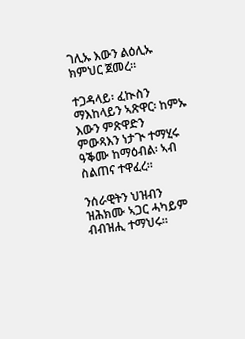ገሊኡ እውን ልዕሊኡ ክምህር ጀመረ።

ተጋዳላይ፡ ፈኲስን ማእከላይን ኣጽዋር፡ ከምኡ እውን ምጽዋድን ምውጻእን ነታጒ ተማሂሩ ዓቕሙ ከማዕብል፡ ኣብ ስልጠና ተዋፈረ።

ንሰራዊትን ህዝብን ዝሕክሙ ኣጋር ሓካይም ብብዝሒ ተማህሩ።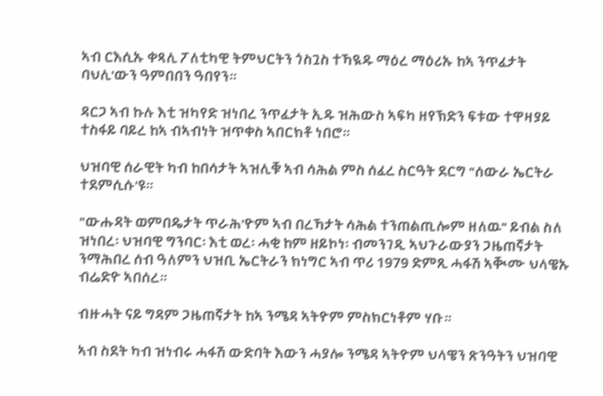ኣብ ርእሲኡ ቀጻሊ ፖለቲካዊ ትምህርትን ጎስጓስ ተኻዪዱ ማዕረ ማዕሪኡ ከኣ ንጥፈታት ባህሊ'ውን ዓምበበን ዓበየን።

ዳርጋ ኣብ ኩሉ እቲ ዝካየድ ዝነበረ ንጥፈታት ኢዱ ዝሕውስ ኣፍካ ዘየኽድን ፍቱው ተዋዛያይ ተስፋይ ባይረ ከኣ ብኣብነት ዝጥቀስ ኣበርክቶ ነበሮ።

ህዝባዊ ሰራዊት ካብ ከበሳታት ኣዝሊቑ ኣብ ሳሕል ምስ ሰፈረ ስርዓት ደርግ "ሰውራ ኤርትራ ተደምሲሱ'ዩ።

"ውሑዳት ወምበዴታት ጥራሕ'ዮም ኣብ በረኻታት ሳሕል ተንጠልጢሎም ዘለዉ" ይብል ስለ ዝነበረ፡ ህዝባዊ ግንባር፡ እቲ ወረ፡ ሓቂ ከም ዘይኮነ፡ ብመንገዲ ኣህጉራውያን ጋዜጠኛታት ንማሕበረ ሰብ ዓለምን ህዝቢ ኤርትራን ክነግር ኣብ ጥሪ 1979 ድምጺ ሓፋሽ ኣቚሙ ህላዌኡ ብሬድዮ ኣበሰረ።

ብዙሓት ናይ ግዳም ጋዜጠኛታት ከኣ ንሜዳ ኣትዮም ምስክርነቶም ሃቡ።

ኣብ ስደት ካብ ዝነብሩ ሓፋሽ ውድባት እውን ሓያሎ ንሜዳ ኣትዮም ህላዌን ጽንዓትን ህዝባዊ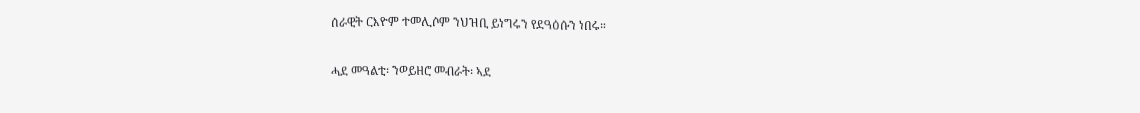ሰራዊት ርእዮም ተመሊሶም ንህዝቢ ይነግሩን የደዓዕሱን ነበሩ።

ሓደ መዓልቲ፡ ንወይዘሮ መብራት፡ ኣደ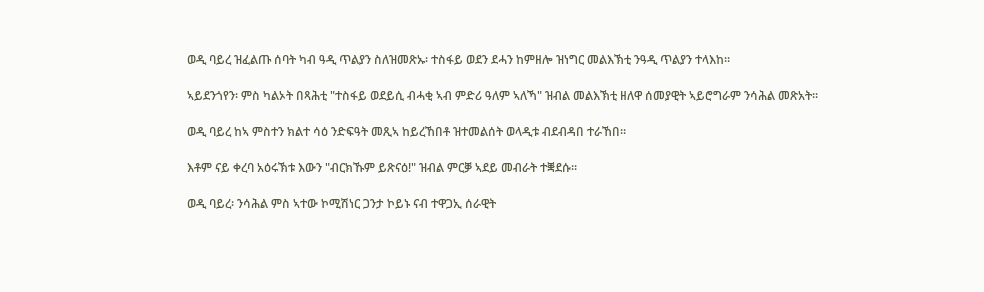ወዲ ባይረ ዝፈልጡ ሰባት ካብ ዓዲ ጥልያን ስለዝመጽኡ፡ ተስፋይ ወደን ደሓን ከምዘሎ ዝነግር መልእኽቲ ንዓዲ ጥልያን ተላእከ።

ኣይደንጎየን፡ ምስ ካልኦት በጻሕቲ "ተስፋይ ወደይሲ ብሓቂ ኣብ ምድሪ ዓለም ኣለኻ" ዝብል መልእኽቲ ዘለዋ ሰመያዊት ኣይሮግራም ንሳሕል መጽአት።

ወዲ ባይረ ከኣ ምስተን ክልተ ሳዕ ንድፍዓት መጺኣ ከይረኸበቶ ዝተመልሰት ወላዲቱ ብደብዳበ ተራኸበ።

እቶም ናይ ቀረባ አዕሩኽቱ እውን "ብርክኹም ይጽናዕ!" ዝብል ምርቓ ኣደይ መብራት ተቛደሱ።

ወዲ ባይረ፡ ንሳሕል ምስ ኣተው ኮሚሽነር ጋንታ ኮይኑ ናብ ተዋጋኢ ሰራዊት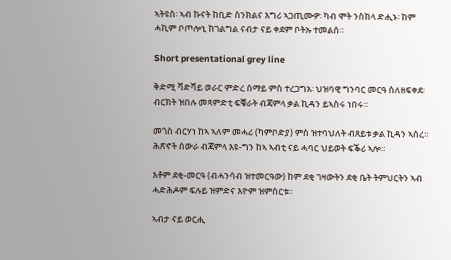ኣትዩስ፡ ኣብ ኩናት ከቢድ ስንክልና እግሪ ኣጋጢሙዎ፡ ካብ ሞት ንስክላ ድሒኑ፡ ከም ሓኪም ቦጦሎኒ ከገልግል ናብታ ናይ ቀደም ቦትኡ ተመልሰ።

Short presentational grey line

ቅድሚ ሻድሻይ ወራር ምድረ ሰማይ ምስ ተረጋግአ፡ ህዝባዊ ግንባር መርዓ ስለዘፍቀደ፡ ብርክት ዝበሉ መጻምድቲ ፍቑራት ብጃምላ ቃል ኪዳን ይኣስሩ ነበሩ።

መጎስ ብርሃነ ከኣ ኣለም መሓሪ (ካምቦድያ) ምስ ዝተባህለት ብጸይቱ ቃል ኪዳን ኣሰረ። ሕጽኖት ሰውራ ብጃምላ እዩ-ግን ከኣ ኣብቲ ናይ ሓባር ህይወት ፍቕሪ ኣሎ።

እቶም ደቂ-መርዓ (ብሓንሳብ ዝተመርዓው) ከም ደቂ ገዛውትን ደቂ ቤት ትምህርትን ኣብ ሓድሕዶም ፍሉይ ዝምድና እዮም ዝምስርቱ።

ኣብታ ናይ ወርሒ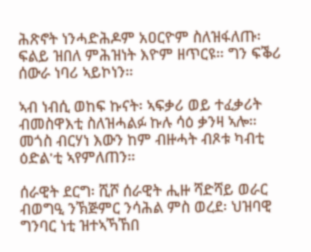ሕጽኖት ነንሓድሕዶም አዐርዮም ስለዝፋለጡ፡ ፍልይ ዝበለ ምሕዝነት እዮም ዘጥርዩ። ግን ፍቕሪ ሰውራ ነባሪ ኣይኮነን።

ኣብ ነብሲ ወከፍ ኩናት፡ ኣፍቃሪ ወይ ተፈቃሪት ብመስዋእቲ ስለዝሓልፉ ኩሉ ሳዕ ቃንዛ ኣሎ። መጎስ ብርሃነ እውን ከም ብዙሓት ብጾቱ ካብቲ ዕድል'ቲ ኣየምለጠን።

ሰራዊት ደርግ፡ ሺሾ ሰራዊት ሒዙ ሻድሻይ ወራር ብወግዒ ንኽጅምር ንሳሕል ምስ ወረደ፡ ህዝባዊ ግንባር ነቲ ዝተኣኻኸበ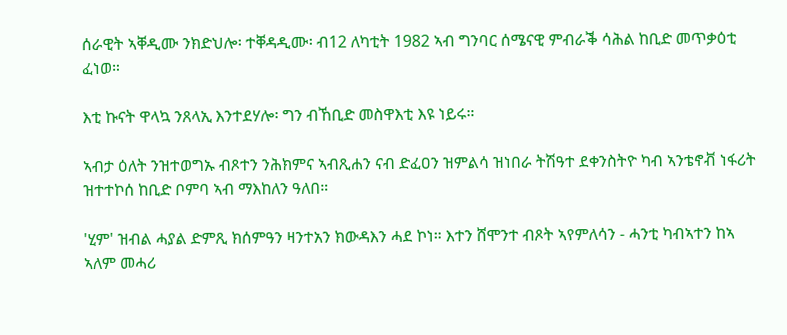ሰራዊት ኣቐዲሙ ንክድህሎ፡ ተቐዳዲሙ፡ ብ12 ለካቲት 1982 ኣብ ግንባር ሰሜናዊ ምብራቕ ሳሕል ከቢድ መጥቃዕቲ ፈነወ።

እቲ ኩናት ዋላኳ ንጸላኢ እንተደሃሎ፡ ግን ብኸቢድ መስዋእቲ እዩ ነይሩ።

ኣብታ ዕለት ንዝተወግኡ ብጾተን ንሕክምና ኣብጺሐን ናብ ድፈዐን ዝምልሳ ዝነበራ ትሽዓተ ደቀንስትዮ ካብ ኣንቴኖቭ ነፋሪት ዝተተኮሰ ከቢድ ቦምባ ኣብ ማእከለን ዓለበ።

'ሂም' ዝብል ሓያል ድምጺ ክሰምዓን ዛንተአን ክውዳእን ሓደ ኮነ። እተን ሸሞንተ ብጾት ኣየምለሳን - ሓንቲ ካብኣተን ከኣ ኣለም መሓሪ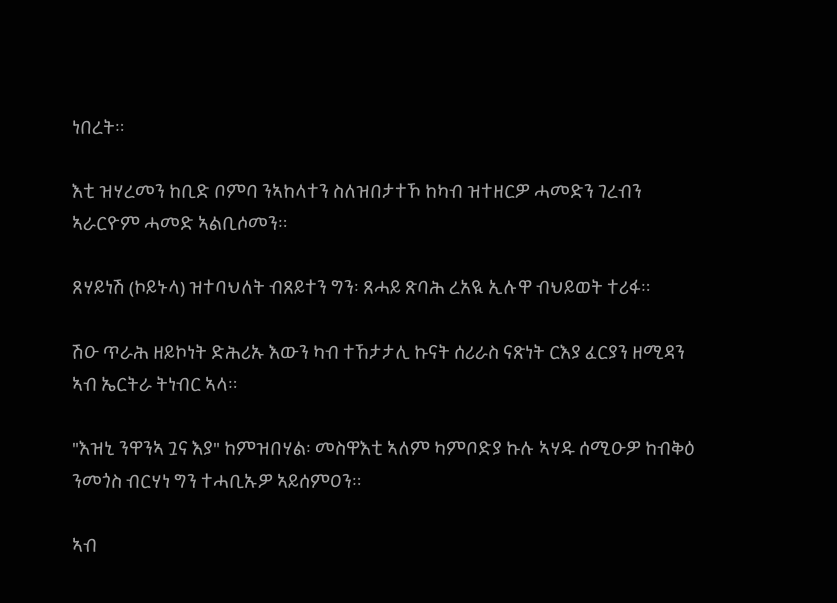ነበረት።

እቲ ዝሃረመን ከቢድ ቦምባ ንኣከላተን ስለዝበታተኾ ከካብ ዝተዘርዎ ሓመድን ገረብን ኣራርዮም ሓመድ ኣልቢሶመን።

ጸሃይነሽ (ኮይኑላ) ዝተባህለት ብጸይተን ግን፡ ጸሓይ ጽባሕ ረአዪ ኢሉዋ ብህይወት ተሪፋ።

ሽዑ ጥራሕ ዘይኮነት ድሕሪኡ እውን ካብ ተኸታታሊ ኩናት ሰሪራስ ናጽነት ርእያ ፈርያን ዘሚዳን ኣብ ኤርትራ ትነብር ኣላ።

"እዝኒ ንዋንኣ ጓና እያ" ከምዝበሃል፡ መስዋእቲ ኣለም ካምቦድያ ኩሉ ኣሃዱ ሰሚዑዎ ከብቅዕ ንመጎስ ብርሃነ ግን ተሓቢኡዎ ኣይሰምዐን።

ኣብ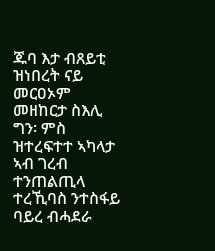ጁባ እታ ብጸይቲ ዝነበረት ናይ መርዐኦም መዘከርታ ስእሊ ግን፡ ምስ ዝተረፍተተ ኣካላታ ኣብ ገረብ ተንጠልጢላ ተረኺባስ ንተስፋይ ባይረ ብሓደራ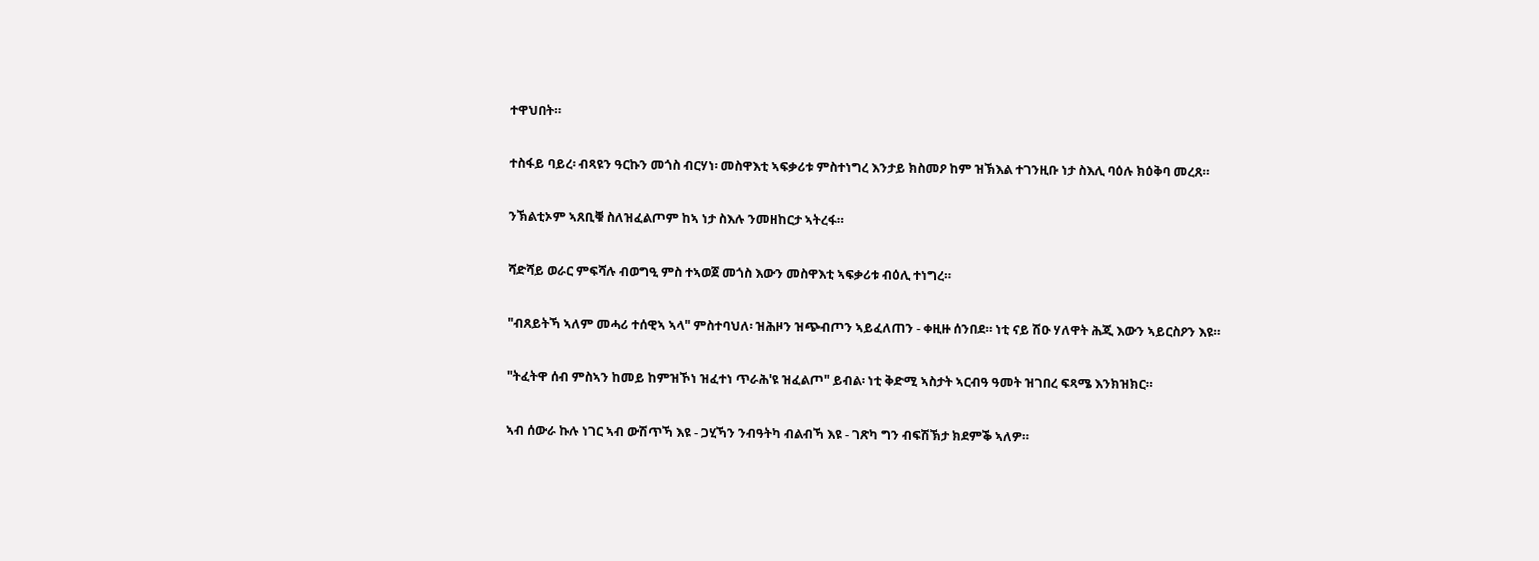ተዋህበት።

ተስፋይ ባይረ፡ ብጻዩን ዓርኩን መጎስ ብርሃነ፡ መስዋእቲ ኣፍቃሪቱ ምስተነግረ እንታይ ክስመዖ ከም ዝኽእል ተገንዚቡ ነታ ስእሊ ባዕሉ ክዕቅባ መረጸ።

ንኽልቲኦም ኣጸቢቑ ስለዝፈልጦም ከኣ ነታ ስእሉ ንመዘከርታ ኣትረፋ።

ሻድሻይ ወራር ምፍሻሉ ብወግዒ ምስ ተኣወጀ መጎስ እውን መስዋእቲ ኣፍቃሪቱ ብዕሊ ተነግረ።

"ብጸይትኻ ኣለም መሓሪ ተሰዊኣ ኣላ" ምስተባህለ፡ ዝሕዞን ዝጭብጦን ኣይፈለጠን - ቀዚዙ ሰንበደ። ነቲ ናይ ሽዑ ሃለዋት ሕጂ እውን ኣይርስዖን እዩ።

"ትፈትዋ ሰብ ምስኣን ከመይ ከምዝኾነ ዝፈተነ ጥራሕ'ዩ ዝፈልጦ" ይብል፡ ነቲ ቅድሚ ኣስታት ኣርብዓ ዓመት ዝገበረ ፍጻሜ እንክዝክር።

ኣብ ሰውራ ኩሉ ነገር ኣብ ውሽጥኻ እዩ - ጋሂኻን ንብዓትካ ብልብኻ እዩ - ገጽካ ግን ብፍሽኽታ ክደምቕ ኣለዎ።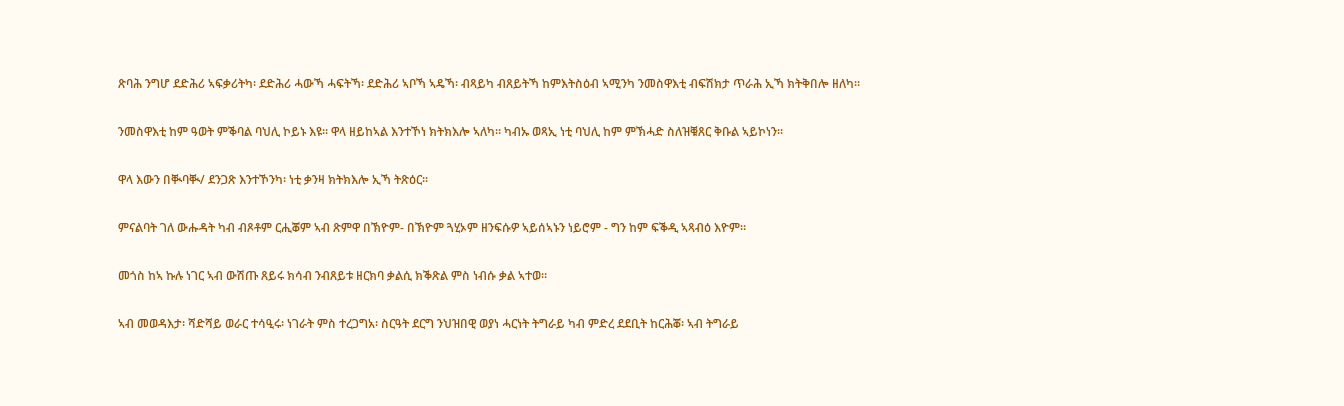ጽባሕ ንግሆ ደድሕሪ ኣፍቃሪትካ፡ ደድሕሪ ሓውኻ ሓፍትኻ፡ ደድሕሪ ኣቦኻ ኣዴኻ፡ ብጻይካ ብጸይትኻ ከምእትስዕብ ኣሚንካ ንመስዋእቲ ብፍሽክታ ጥራሕ ኢኻ ክትቅበሎ ዘለካ።

ንመስዋእቲ ከም ዓወት ምቕባል ባህሊ ኮይኑ እዩ። ዋላ ዘይከኣል እንተኾነ ክትክእሎ ኣለካ። ካብኡ ወጻኢ ነቲ ባህሊ ከም ምኽሓድ ስለዝቑጸር ቅቡል ኣይኮነን።

ዋላ እውን በቚባቚ/ ደንጋጽ እንተኾንካ፡ ነቲ ቃንዛ ክትክእሎ ኢኻ ትጽዕር።

ምናልባት ገለ ውሑዳት ካብ ብጾቶም ርሒቖም ኣብ ጽምዋ በኽዮም- በኽዮም ጓሂኦም ዘንፍሱዎ ኣይሰኣኑን ነይሮም - ግን ከም ፍቕዲ ኣጻብዕ እዮም።

መጎስ ከኣ ኩሉ ነገር ኣብ ውሽጡ ጸይሩ ክሳብ ንብጸይቱ ዘርክባ ቃልሲ ክቕጽል ምስ ነብሱ ቃል ኣተወ።

ኣብ መወዳእታ፡ ሻድሻይ ወራር ተሳዒሩ፡ ነገራት ምስ ተረጋግአ፡ ስርዓት ደርግ ንህዝበዊ ወያነ ሓርነት ትግራይ ካብ ምድረ ደደቢት ከርሕቖ፡ ኣብ ትግራይ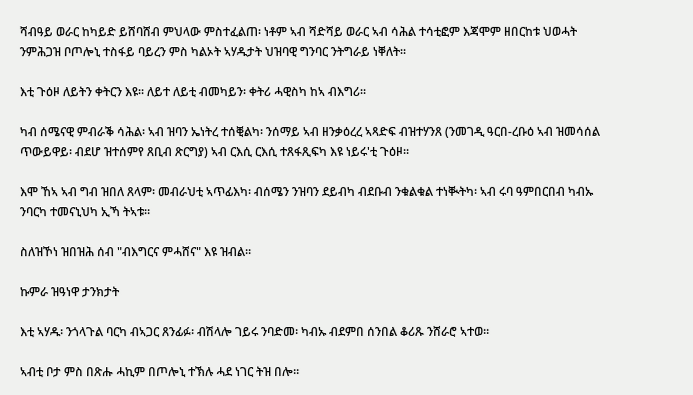ሻብዓይ ወራር ከካይድ ይሸባሸብ ምህላው ምስተፈልጠ፡ ነቶም ኣብ ሻድሻይ ወራር ኣብ ሳሕል ተሳቲፎም እጃሞም ዘበርከቱ ህወሓት ንምሕጋዝ ቦጦሎኒ ተስፋይ ባይረን ምስ ካልኦት ኣሃዱታት ህዝባዊ ግንባር ንትግራይ ነቐለት።

እቲ ጉዕዞ ለይትን ቀትርን እዩ። ለይተ ለይቲ ብመካይን፡ ቀትሪ ሓዊስካ ከኣ ብእግሪ።

ካብ ሰሜናዊ ምብራቕ ሳሕል፡ ኣብ ዝባን ኤነትረ ተሰቒልካ፡ ንሰማይ ኣብ ዘንቃዕረረ ኣጻድፍ ብዝተሃንጸ (ንመገዲ ዓርበ-ረቡዕ ኣብ ዝመሳሰል ጥውይዋይ፡ ብደሆ ዝተሰምየ ጸቢብ ጽርግያ) ኣብ ርእሲ ርእሲ ተጸፋጺፍካ እዩ ነይሩ'ቲ ጉዕዞ።

እሞ ኸኣ ኣብ ግብ ዝበለ ጸላም፡ መብራህቲ ኣጥፊእካ፡ ብሰሜን ንዝባን ደይብካ ብደቡብ ንቁልቁል ተነቚትካ፡ ኣብ ሩባ ዓምበርበብ ካብኡ ንባርካ ተመናኒህካ ኢኻ ትኣቱ።

ስለዝኾነ ዝበዝሕ ሰብ "ብእግርና ምሓሸና" እዩ ዝብል።

ኩምራ ዝዓነዋ ታንክታት

እቲ ኣሃዱ፡ ንጎላጉል ባርካ ብኣጋር ጸንፊፉ፡ ብሽላሎ ገይሩ ንባድመ፡ ካብኡ ብደምበ ሰንበል ቆሪጹ ንሸራሮ ኣተወ።

ኣብቲ ቦታ ምስ በጽሑ ሓኪም በጦሎኒ ተኽሉ ሓደ ነገር ትዝ በሎ።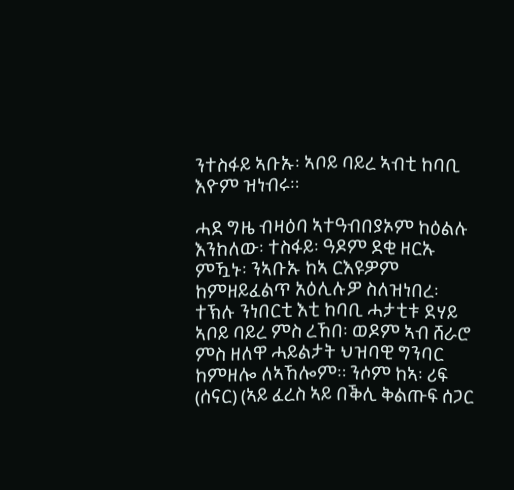ንተስፋይ ኣቡኡ፡ ኣቦይ ባይረ ኣብቲ ከባቢ እዮም ዝነብሩ።

ሓደ ግዜ ብዛዕባ ኣተዓብበያኦም ከዕልሉ እንከለው፡ ተስፋይ፡ ዓዶም ደቂ ዘርኡ ምዃኑ፡ ንኣቡኡ ከኣ ርእዩዎም ከምዘይፈልጥ አዕሊሉዎ ስለዝነበረ፡ ተኽሉ ንነበርቲ እቲ ከባቢ ሓታቲቱ ደሃይ ኣቦይ ባይረ ምስ ረኸበ፡ ወዶም ኣብ ሸራሮ ምስ ዘለዋ ሓይልታት ህዝባዊ ግንባር ከምዘሎ ለኣኸሎም። ንሶም ከኣ፡ ሪፍ (ሰናር) (ኣይ ፈረስ ኣይ በቕሊ ቅልጡፍ ሰጋር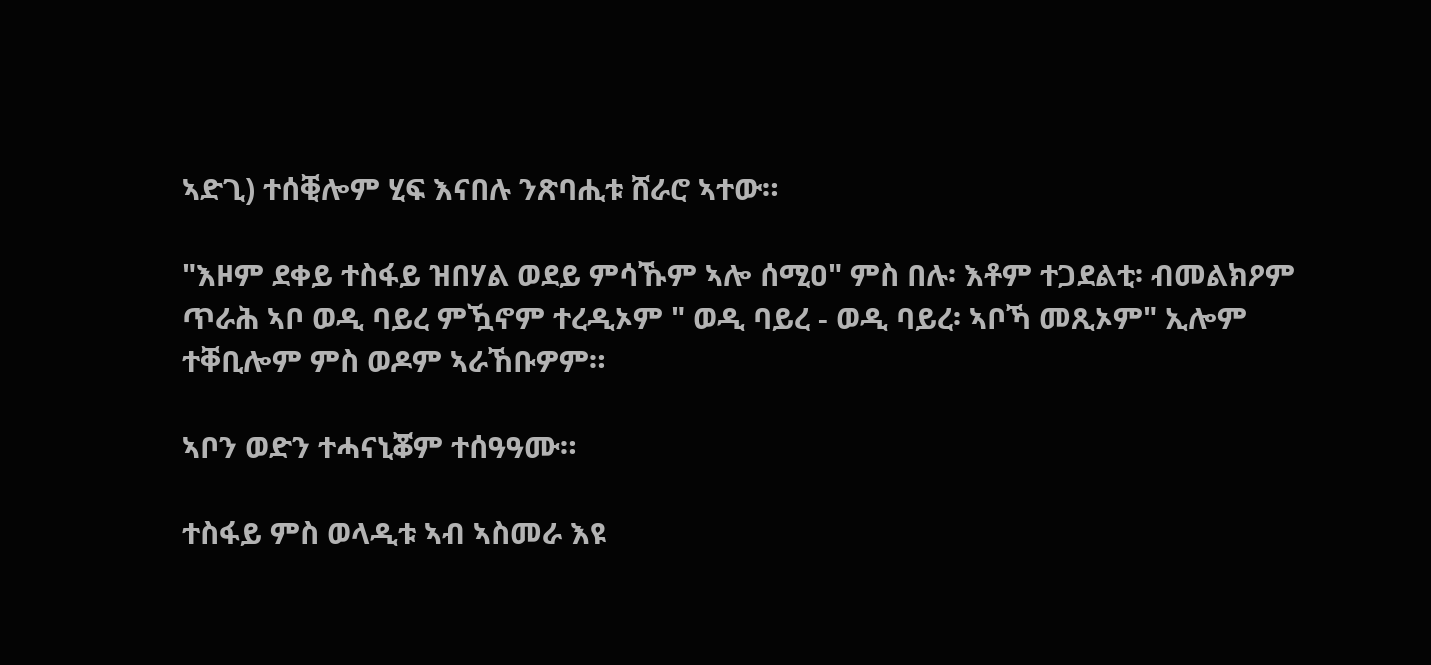ኣድጊ) ተሰቒሎም ሂፍ እናበሉ ንጽባሒቱ ሸራሮ ኣተው።

"እዞም ደቀይ ተስፋይ ዝበሃል ወደይ ምሳኹም ኣሎ ሰሚዐ" ምስ በሉ፡ እቶም ተጋደልቲ፡ ብመልክዖም ጥራሕ ኣቦ ወዲ ባይረ ምዃኖም ተረዲኦም " ወዲ ባይረ - ወዲ ባይረ፡ ኣቦኻ መጺኦም" ኢሎም ተቐቢሎም ምስ ወዶም ኣራኸቡዎም።

ኣቦን ወድን ተሓናኒቖም ተሰዓዓሙ።

ተስፋይ ምስ ወላዲቱ ኣብ ኣስመራ እዩ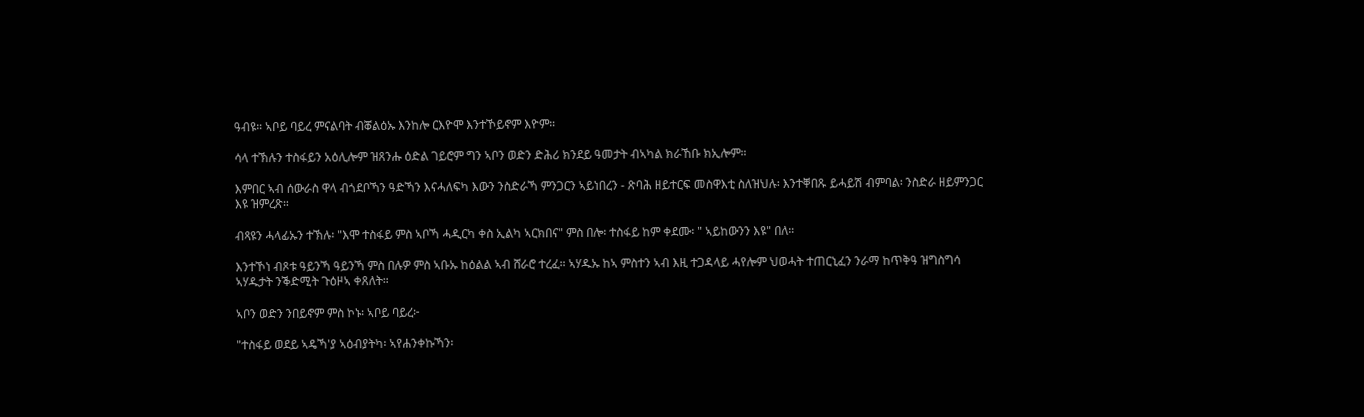ዓብዩ። ኣቦይ ባይረ ምናልባት ብቖልዕኡ እንከሎ ርእዮሞ እንተኾይኖም እዮም።

ሳላ ተኽሉን ተስፋይን አዕሊሎም ዝጸንሑ ዕድል ገይሮም ግን ኣቦን ወድን ድሕሪ ክንደይ ዓመታት ብኣካል ክራኸቡ ክኢሎም።

እምበር ኣብ ሰውራስ ዋላ ብጎደቦኻን ዓድኻን እናሓለፍካ እውን ንስድራኻ ምንጋርን ኣይነበረን - ጽባሕ ዘይተርፍ መስዋእቲ ስለዝህሉ፡ እንተቐበጹ ይሓይሽ ብምባል፡ ንስድራ ዘይምንጋር እዩ ዝምረጽ።

ብጻዩን ሓላፊኡን ተኽሉ፡ "እሞ ተስፋይ ምስ ኣቦኻ ሓዲርካ ቀስ ኢልካ ኣርክበና" ምስ በሎ፡ ተስፋይ ከም ቀደሙ፡ " ኣይከውንን እዩ" በለ።

እንተኾነ ብጾቱ ዓይንኻ ዓይንኻ ምስ በሉዎ ምስ ኣቡኡ ከዕልል ኣብ ሸራሮ ተረፈ። ኣሃዱኡ ከኣ ምስተን ኣብ እዚ ተጋዳላይ ሓየሎም ህወሓት ተጠርኒፈን ንራማ ከጥቅዓ ዝግስግሳ ኣሃዱታት ንቕድሚት ጉዕዞኣ ቀጸለት።

ኣቦን ወድን ንበይኖም ምስ ኮኑ፡ ኣቦይ ባይረ፦

"ተስፋይ ወደይ ኣዴኻ'ያ ኣዕብያትካ፡ ኣየሐንቀኩኻን፡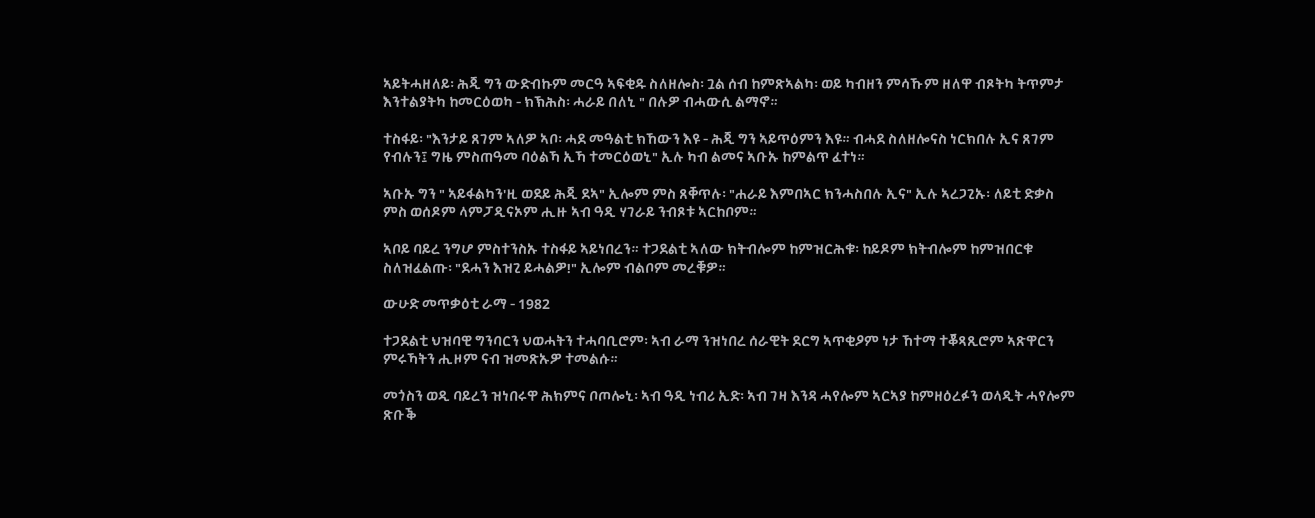ኣይትሓዘለይ፡ ሕጂ ግን ውድብኩም መርዓ ኣፍቂዱ ስለዘሎስ፡ ጓል ሰብ ከምጽኣልካ፡ ወይ ካብዘን ምሳኹም ዘለዋ ብጾትካ ትጥምታ እንተልያትካ ከመርዕወካ - ክኽሕስ፡ ሓራይ በለኒ " በሉዎ ብሓውሲ ልማኖ።

ተስፋይ፡ "እንታይ ጸገም ኣለዎ ኣቦ፡ ሓደ መዓልቲ ክኸውን እዩ - ሕጂ ግን ኣይጥዕምን እዩ። ብሓደ ስለዘሎናስ ነርክበሉ ኢና ጸገም የብሉን፤ ግዜ ምስጠዓመ ባዕልኻ ኢኻ ተመርዕወኒ" ኢሉ ካብ ልመና ኣቡኡ ከምልጥ ፈተነ።

ኣቡኡ ግን " ኣይፋልካን'ዚ ወደይ ሕጂ ደኣ" ኢሎም ምስ ጸቐጥሉ፡ "ሐራይ እምበኣር ክንሓስበሉ ኢና" ኢሉ ኣረጋጊኡ፡ ለይቲ ድቃስ ምስ ወሰዶም ላምፓዲናኦም ሒዙ ኣብ ዓዲ ሃገራይ ንብጾቱ ኣርከቦም።

ኣቦይ ባይረ ንግሆ ምስተንስኡ ተስፋይ ኣይነበረን። ተጋደልቲ ኣለው ክትብሎም ከምዝርሕቁ፡ ከይዶም ክትብሎም ከምዝበርቁ ስለዝፈልጡ፡ "ደሓን እዝጊ ይሓልዎ!" ኢሎም ብልቦም መረቑዎ።

ውሁድ መጥቃዕቲ ራማ - 1982

ተጋደልቲ ህዝባዊ ግንባርን ህወሓትን ተሓባቢሮም፡ ኣብ ራማ ንዝነበረ ሰራዊት ደርግ ኣጥቂዖም ነታ ኸተማ ተቖጻጺሮም ኣጽዋርን ምሩኻትን ሒዞም ናብ ዝመጽኡዎ ተመልሱ።

መጎስን ወዲ ባይረን ዝነበሩዋ ሕክምና ቦጦሎኒ፡ ኣብ ዓዲ ነብሪ ኢድ፡ ኣብ ገዛ እንዳ ሓየሎም ኣርኣያ ከምዘዕረፉን ወላዲት ሓየሎም ጽቡቕ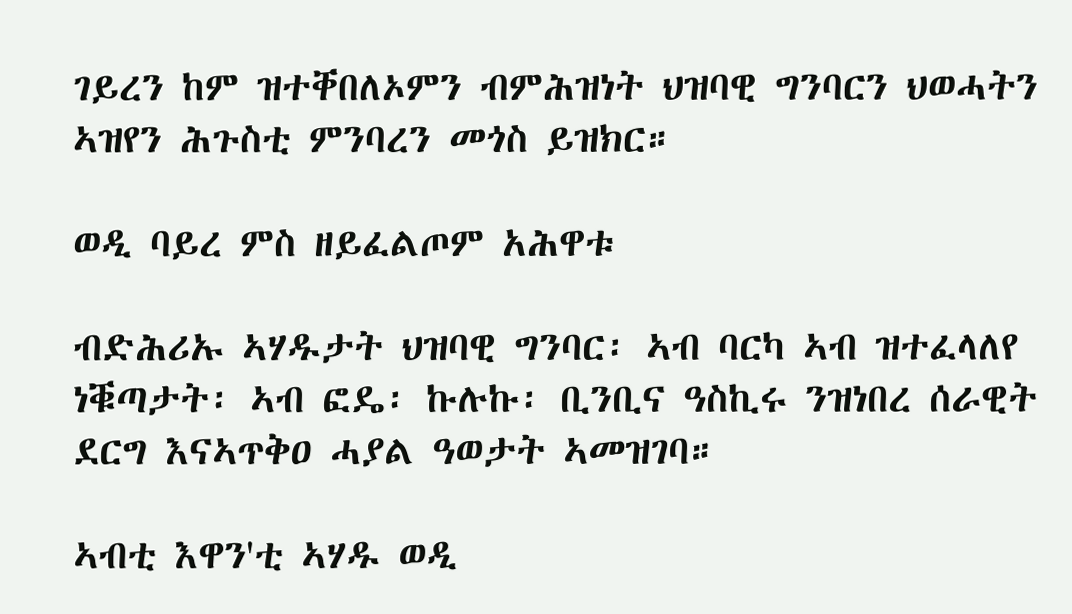ገይረን ከም ዝተቐበለኦምን ብምሕዝነት ህዝባዊ ግንባርን ህወሓትን ኣዝየን ሕጉስቲ ምንባረን መጎስ ይዝክር።

ወዲ ባይረ ምስ ዘይፈልጦም አሕዋቱ

ብድሕሪኡ ኣሃዱታት ህዝባዊ ግንባር፡ ኣብ ባርካ ኣብ ዝተፈላለየ ነቑጣታት፡ ኣብ ፎዴ፡ ኩሉኩ፡ ቢንቢና ዓስኪሩ ንዝነበረ ሰራዊት ደርግ እናኣጥቅዐ ሓያል ዓወታት ኣመዝገባ።

ኣብቲ እዋን'ቲ ኣሃዱ ወዲ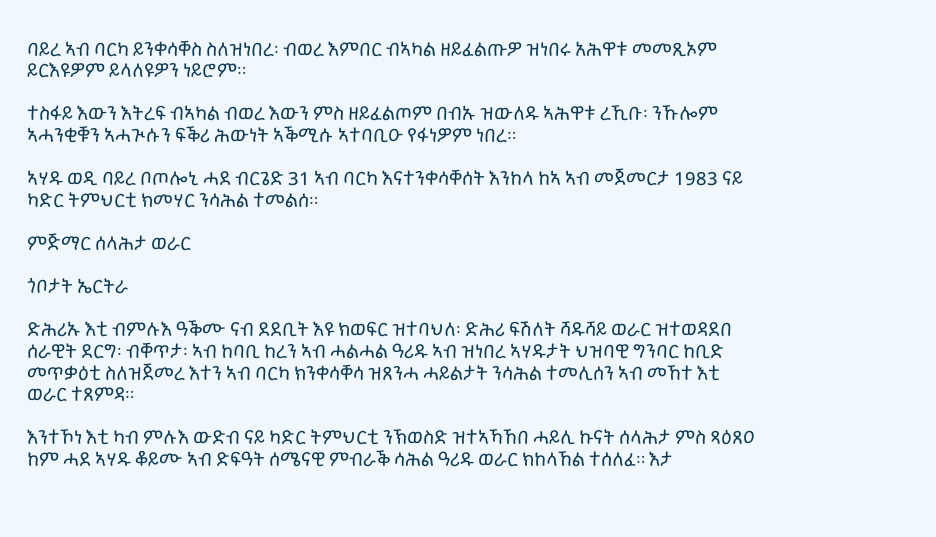ባይረ ኣብ ባርካ ይንቀሳቐስ ስለዝነበረ፡ ብወረ እምበር ብኣካል ዘይፈልጡዎ ዝነበሩ አሕዋቱ መመጺኦም ይርእዩዎም ይላለዩዎን ነይሮም።

ተስፋይ እውን እትረፍ ብኣካል ብወረ እውን ምስ ዘይፈልጦም በብኡ ዝውለዱ ኣሕዋቱ ረኺቡ፡ ንኹሎም ኣሓንቂቑን ኣሓጒሱን ፍቕሪ ሕውነት ኣቕሚሱ ኣተባቢዑ የፋነዎም ነበረ።

ኣሃዱ ወዲ ባይረ ቦጦሎኒ ሓደ ብርጌድ 31 ኣብ ባርካ እናተንቀሳቐሰት እንከላ ከኣ ኣብ መጀመርታ 1983 ናይ ካድር ትምህርቲ ክመሃር ንሳሕል ተመልሰ።

ምጅማር ሰላሕታ ወራር

ጎቦታት ኤርትራ

ድሕሪኡ እቲ ብምሉእ ዓቕሙ ናብ ደደቢት እዩ ክወፍር ዝተባህለ፡ ድሕሪ ፍሽለት ሻዱሻይ ወራር ዝተወዳደበ ሰራዊት ደርግ፡ ብቐጥታ፡ ኣብ ከባቢ ከረን ኣብ ሓልሓል ዓሪዱ ኣብ ዝነበረ ኣሃዱታት ህዝባዊ ግንባር ከቢድ መጥቃዕቲ ስለዝጀመረ እተን ኣብ ባርካ ክንቀሳቐሳ ዝጸንሓ ሓይልታት ንሳሕል ተመሊሰን ኣብ መኸተ እቲ ወራር ተጸምዳ።

እንተኾነ እቲ ካብ ምሉእ ውድብ ናይ ካድር ትምህርቲ ንኽወስድ ዝተኣኻኸበ ሓይሊ ኩናት ሰላሕታ ምስ ጻዕጸዐ ከም ሓደ ኣሃዱ ቆይሙ ኣብ ድፍዓት ሰሜናዊ ምብራቕ ሳሕል ዓሪዱ ወራር ክከላኸል ተሰለፈ። እታ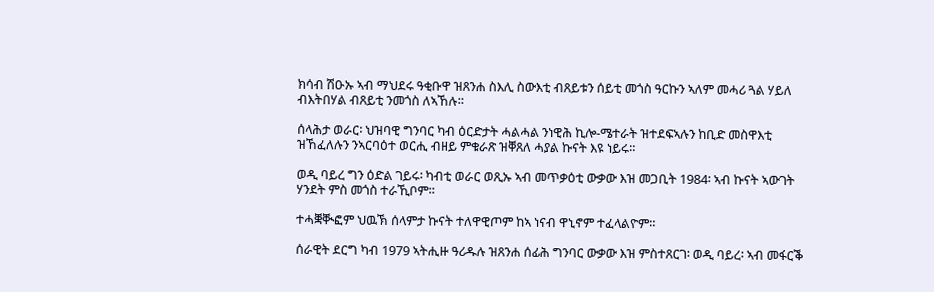ክሳብ ሽዑኡ ኣብ ማህደሩ ዓቂቡዋ ዝጸንሐ ስእሊ ስውእቲ ብጸይቱን ሰይቲ መጎስ ዓርኩን ኣለም መሓሪ ጓል ሃይለ ብእትበሃል ብጸይቲ ንመጎስ ለኣኸሉ።

ሰላሕታ ወራር፡ ህዝባዊ ግንባር ካብ ዕርድታት ሓልሓል ንነዊሕ ኪሎ-ሜተራት ዝተደፍኣሉን ከቢድ መስዋእቲ ዝኸፈለሉን ንኣርባዕተ ወርሒ ብዘይ ምቁራጽ ዝቐጸለ ሓያል ኩናት እዩ ነይሩ።

ወዲ ባይረ ግን ዕድል ገይሩ፡ ካብቲ ወራር ወጺኡ ኣብ መጥቃዕቲ ውቃው እዝ መጋቢት 1984፡ ኣብ ኩናት ኣውገት ሃንደት ምስ መጎስ ተራኺቦም።

ተሓቛቚፎም ህዉኽ ሰላምታ ኩናት ተለዋዊጦም ከኣ ነናብ ዋኒኖም ተፈላልዮም።

ሰራዊት ደርግ ካብ 1979 ኣትሒዙ ዓሪዱሉ ዝጸንሐ ሰፊሕ ግንባር ውቃው እዝ ምስተጸርገ፡ ወዲ ባይረ፡ ኣብ መፋርቕ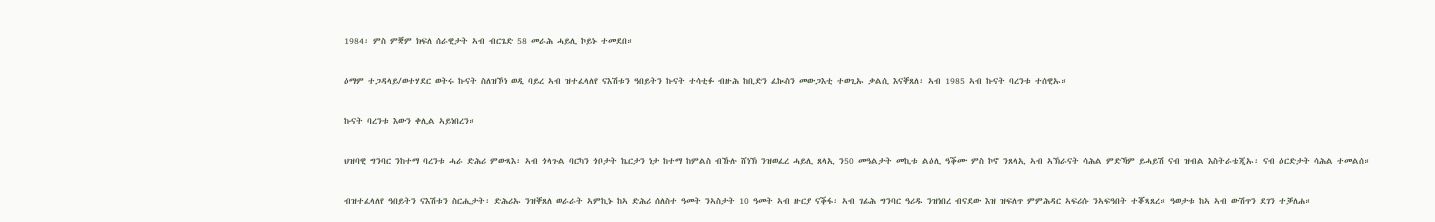1984፡ ምስ ምቛም ክፍለ ሰራዊታት ኣብ ብርጌድ 58 መራሕ ሓይሊ ኮይኑ ተመደበ።

ዕማም ተጋዳላይ/ወተሃደር ወትሩ ኩናት ስለዝኾነ ወዲ ባይረ ኣብ ዝተፈላለየ ናእሽቱን ዓበይትን ኩናት ተሳቲፉ ብዙሕ ከቢድን ፈኲስን መውጋእቲ ተወጊኡ ቃልሲ እናቐጸለ፡ ኣብ 1985 ኣብ ኩናት ባረንቱ ተሰዊኡ።

ኩናት ባረንቱ እውን ቀሊል ኣይነበረን።

ህዝባዊ ግንባር ንከተማ ባረንቱ ሓራ ድሕሪ ምውጻእ፡ ኣብ ጎላጉል ባርካን ጎቦታት ኬርታን ነታ ከተማ ከምልስ ብኹሉ ሸነኽ ንዝወፈረ ሓይሊ ጸላኢ ን50 መዓልታት መኪቱ ልዕሊ ዓቕሙ ምስ ኮኖ ንጸላኢ ኣብ ኣኽራናት ሳሕል ምድኻም ይሓይሽ ናብ ዝብል እስትራቴጂኡ፡ ናብ ዕርድታት ሳሕል ተመልሰ።

ብዝተፈላለየ ዓበይትን ናእሽቱን ስርሒታት፡ ድሕሪኡ ንዝቐጸለ ወራራት ኣምኪኑ ከኣ ድሕሪ ሰለስተ ዓመት ንኣስታት 10 ዓመት ኣብ ዙርያ ናቕፋ፡ ኣብ ገፊሕ ግንባር ዓሪዱ ንዝነበረ ብናደው እዝ ዝፍለጥ ምምሕዳር ኣፍሪሱ ንኣፍዓበት ተቖጻጸረ። ዓወታቱ ከኣ ኣብ ውሽጥን ደገን ተቓለሐ።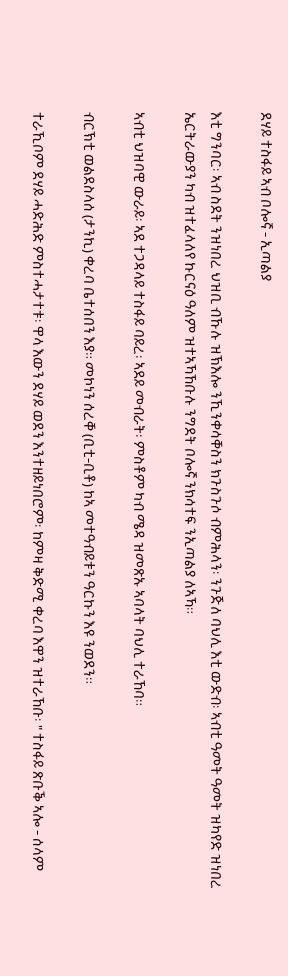ደሃይ ተስፋይ ኣብ ቦሎኛ - ኢጣልያ

እቲ ግንባር፡ ኣብ ስደት ንዝነበረ ህዝቢ ብኹሉ ዝኽእሎ ንኺንቀሳቐስን ክጉስጉሶ ብምሕላን፡ ንጉጅለ ባህሊ እቲ ውድብ፡ ኣብቲ ዓመት ዓመት ዝካየድ ዝነበረ ኤርትራውያን ካብ ዝተፈላለየ ኩርናዕ ዓለም ዝተኣኻኸቡሉ ንግደት ቦሎኛ ንክሳተፍ ንኢጣልያ ለኣኻ።

ኣብቲ ህዝባዊ ውራይ፡ ኣደ ተጋዳላይ ተስፋይ ባይረ፡ ኣደይ መብራት፡ ምስቶም ካብ ሜዳ ዝመጽኡ ኣባላት ባህሊ ተራኸባ።

ብርኽቲ ወልደስላሰ (ታንኪ) ቀረባ ቤተሰበን እያ። መኮነን ሰረቐ (ቢቲ-ቢቶ) ከኣ መተዓብይቱን ዓርኩን እዩ ንወደን።

ተራኺቦም ደሃይ ሓድሕድ ምስተሓታተቱ፡ ዋላ እውን ደሃይ ወደን እንተዘይነበሮም፡ ከምዛ ቅድሚ ቀረባ እዋን ዝተራኸቡ፡ " ተስፋይ ጽቡቕ ኣሎ - ሰላም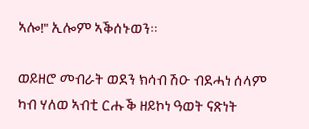ኣሎ!" ኢሎም ኣቕሰኑወን።

ወይዘሮ መብራት ወደን ክሳብ ሽዑ ብደሓነ ሰላም ካብ ሃለወ ኣብቲ ርሑቕ ዘይኮነ ዓወት ናጽነት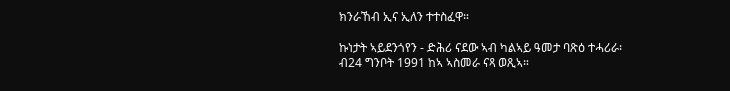ክንራኸብ ኢና ኢለን ተተስፈዋ።

ኩነታት ኣይደንጎየን - ድሕሪ ናደው ኣብ ካልኣይ ዓመታ ባጽዕ ተሓሪራ፡ ብ24 ግንቦት 1991 ከኣ ኣስመራ ናጻ ወጺኣ።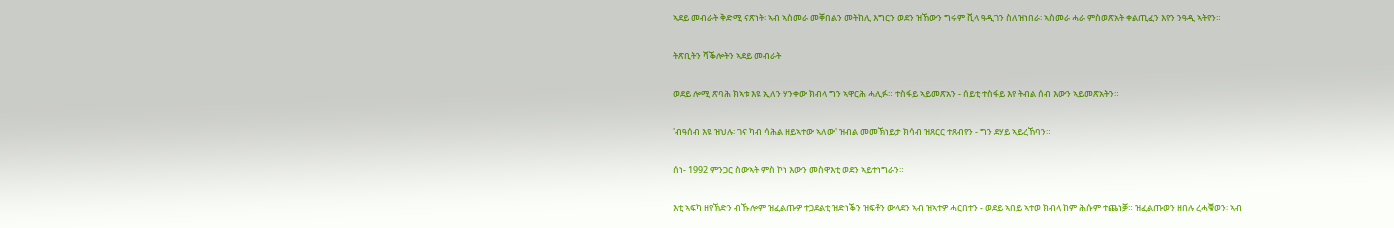ኣደይ መብራት ቅድሚ ናጽነት፡ ኣብ ኣስመራ መቐበልን መትከሊ እግርን ወደን ዝኸውን ግሩም ቪላ ዓዲገን ስለዝነበራ፡ ኣስመራ ሓራ ምስወጽአት ቀልጢፈን እየን ንዓዲ ኣትየን።

ትጽቢትን ሻቕሎትን ኣደይ መብራት

ወደይ ሎሚ ጽባሕ ክኣቱ እዩ ኢለን ሃንቀው ክብላ ግን ኣዋርሕ ሓሊፉ። ተስፋይ ኣይመጽአን - ሰይቲ ተስፋይ እየ ትብል ሰብ እውን ኣይመጽአትን።

'ብዓሰብ እዩ ዝህሉ፡ ገና ካብ ሳሕል ዘይኣተው ኣለው' ዝብል መመኽነይታ ክሳብ ዝጸርር ተጸብየን - ግን ደሃይ ኣይረኸባን።

ሰነ- 1992 ምንጋር ስውኣት ምስ ኮነ እውን መስዋእቲ ወደን ኣይተነግራን።

እቲ ኣፍካ ዘየኽድን ብኹሎም ዝፈልጡዎ ተጋደልቲ ዝድነቕን ዝፍቶን ውላደን ኣብ ዝኣተዎ ሓርበተን - ወደይ ኣበይ ኣተወ ክብላ ከም ሕሱም ተጨነቓ። ዝፈልጡወን ዘበሉ ረሓቑወን፡ ኣብ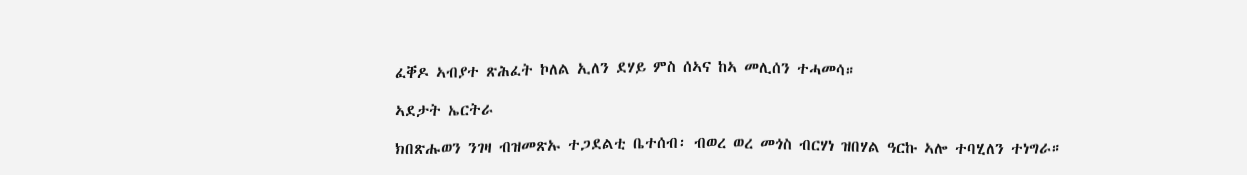ፈቐዶ ኣብያተ ጽሕፈት ኮለል ኢለን ደሃይ ምስ ሰኣና ከኣ መሊሰን ተሓመሳ።

ኣደታት ኤርትራ

ክበጽሑወን ንገዛ ብዝመጽኡ ተጋደልቲ ቤተሰብ፡ ብወረ ወረ መጎስ ብርሃነ ዝበሃል ዓርኩ ኣሎ ተባሂለን ተነግራ።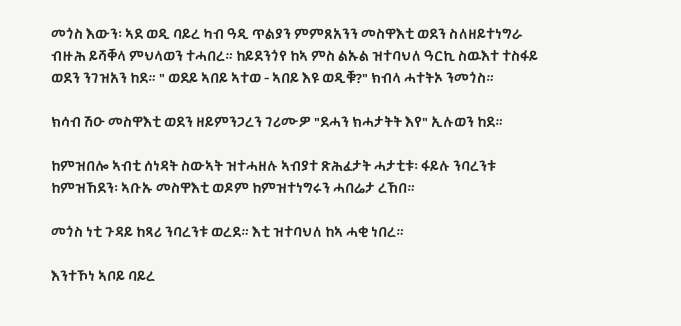መጎስ እውን፡ ኣደ ወዲ ባይረ ካብ ዓዲ ጥልያን ምምጸአንን መስዋእቲ ወደን ስለዘይተነግራ ብዙሕ ይሻቐላ ምህላወን ተሓበረ። ከይደንጎየ ከኣ ምስ ልኡል ዝተባህለ ዓርኪ ስዉእተ ተስፋይ ወደን ንገዝአን ከደ። " ወደይ ኣበይ ኣተወ - ኣበይ እዩ ወዲቑ?" ክብላ ሓተትኦ ንመጎስ።

ክሳብ ሽዑ መስዋእቲ ወደን ዘይምንጋረን ገሪሙዎ "ደሓን ክሓታትት እየ" ኢሉወን ከደ።

ከምዝበሎ ኣብቲ ሰነዳት ስውኣት ዝተሓዘሉ ኣብያተ ጽሕፈታት ሓታቲቱ፡ ፋይሉ ንባረንቱ ከምዝኸደን፡ ኣቡኡ መስዋእቲ ወዶም ከምዝተነግሩን ሓበሬታ ረኸበ።

መጎስ ነቲ ጉዳይ ከጻሪ ንባረንቱ ወረደ። እቲ ዝተባህለ ከኣ ሓቂ ነበረ።

እንተኾነ ኣቦይ ባይረ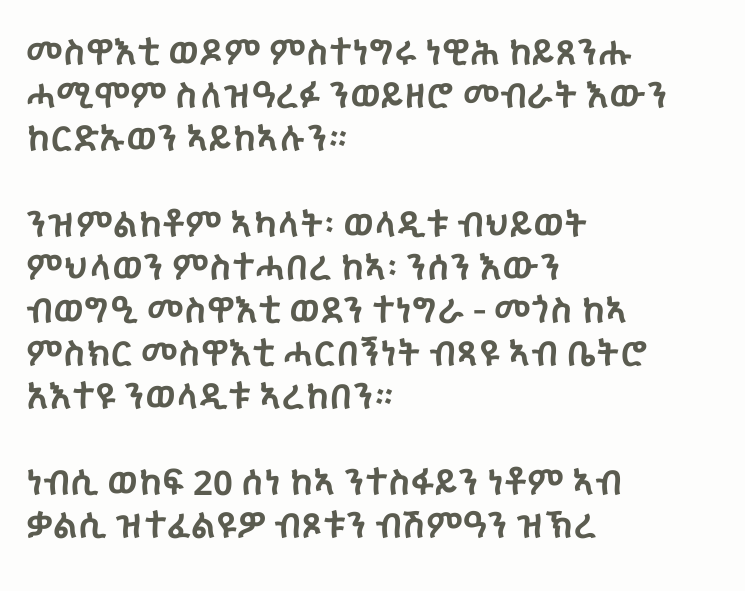መስዋእቲ ወዶም ምስተነግሩ ነዊሕ ከይጸንሑ ሓሚሞም ስለዝዓረፉ ንወይዘሮ መብራት እውን ከርድኡወን ኣይከኣሉን።

ንዝምልከቶም ኣካላት፡ ወላዲቱ ብህይወት ምህላወን ምስተሓበረ ከኣ፡ ንሰን እውን ብወግዒ መስዋእቲ ወደን ተነግራ - መጎስ ከኣ ምስክር መስዋእቲ ሓርበኝነት ብጻዩ ኣብ ቤትሮ አእተዩ ንወላዲቱ ኣረከበን።

ነብሲ ወከፍ 20 ሰነ ከኣ ንተስፋይን ነቶም ኣብ ቃልሲ ዝተፈልዩዎ ብጾቱን ብሽምዓን ዝኽረ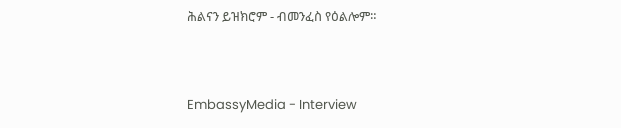ሕልናን ይዝክሮም - ብመንፈስ የዕልሎም።



EmbassyMedia - Interview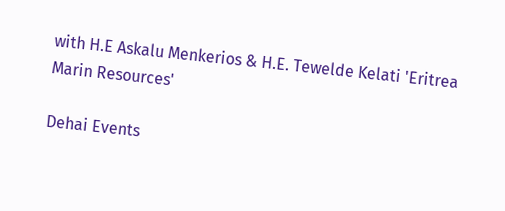with H.E Askalu Menkerios & H.E. Tewelde Kelati 'Eritrea Marin Resources'

Dehai Events